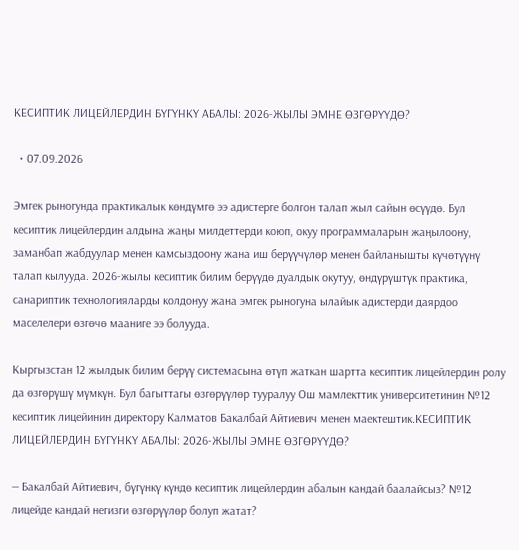КЕСИПТИК ЛИЦЕЙЛЕРДИН БҮГҮНКҮ АБАЛЫ: 2026-ЖЫЛЫ ЭМНЕ ӨЗГӨРҮҮДӨ?

  • 07.09.2026

Эмгек рыногунда практикалык көндүмгө ээ адистерге болгон талап жыл сайын өсүүдө. Бул кесиптик лицейлердин алдына жаңы милдеттерди коюп, окуу программаларын жаңылоону, заманбап жабдуулар менен камсыздоону жана иш берүүчүлөр менен байланышты күчөтүүнү талап кылууда. 2026-жылы кесиптик билим берүүдө дуалдык окутуу, өндүрүштүк практика, санариптик технологияларды колдонуу жана эмгек рыногуна ылайык адистерди даярдоо маселелери өзгөчө мааниге ээ болууда.

Кыргызстан 12 жылдык билим берүү системасына өтүп жаткан шартта кесиптик лицейлердин ролу да өзгөрүшү мүмкүн. Бул багыттагы өзгөрүүлөр тууралуу Ош мамлекттик университетинин №12 кесиптик лицейинин директору Калматов Бакалбай Айтиевич менен маектештик.КЕСИПТИК ЛИЦЕЙЛЕРДИН БҮГҮНКҮ АБАЛЫ: 2026-ЖЫЛЫ ЭМНЕ ӨЗГӨРҮҮДӨ?

— Бакалбай Айтиевич, бүгүнкү күндө кесиптик лицейлердин абалын кандай баалайсыз? №12 лицейде кандай негизги өзгөрүүлөр болуп жатат?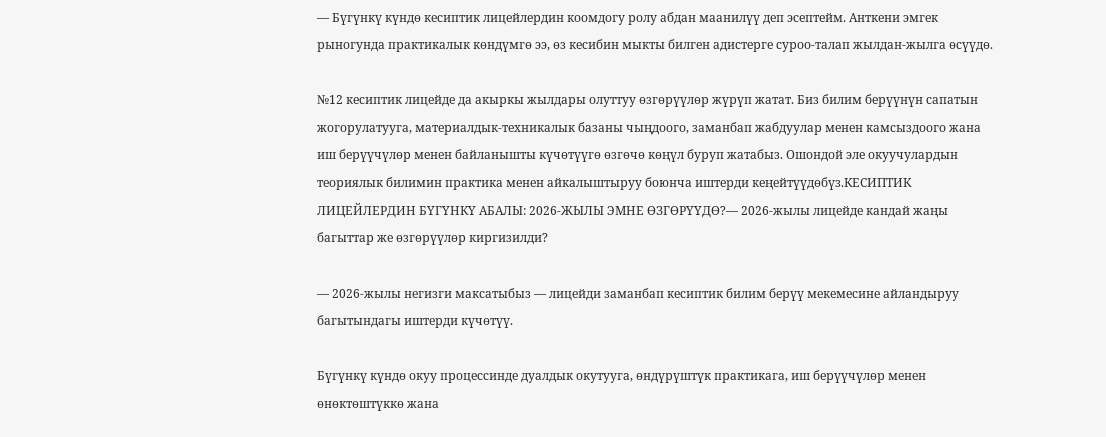— Бүгүнкү күндө кесиптик лицейлердин коомдогу ролу абдан маанилүү деп эсептейм. Анткени эмгек рыногунда практикалык көндүмгө ээ, өз кесибин мыкты билген адистерге суроо-талап жылдан-жылга өсүүдө.

№12 кесиптик лицейде да акыркы жылдары олуттуу өзгөрүүлөр жүрүп жатат. Биз билим берүүнүн сапатын жогорулатууга, материалдык-техникалык базаны чыңдоого, заманбап жабдуулар менен камсыздоого жана иш берүүчүлөр менен байланышты күчөтүүгө өзгөчө көңүл буруп жатабыз. Ошондой эле окуучулардын теориялык билимин практика менен айкалыштыруу боюнча иштерди кеңейтүүдөбүз.КЕСИПТИК ЛИЦЕЙЛЕРДИН БҮГҮНКҮ АБАЛЫ: 2026-ЖЫЛЫ ЭМНЕ ӨЗГӨРҮҮДӨ?— 2026-жылы лицейде кандай жаңы багыттар же өзгөрүүлөр киргизилди?

— 2026-жылы негизги максатыбыз — лицейди заманбап кесиптик билим берүү мекемесине айландыруу багытындагы иштерди күчөтүү.

Бүгүнкү күндө окуу процессинде дуалдык окутууга, өндүрүштүк практикага, иш берүүчүлөр менен өнөктөштүккө жана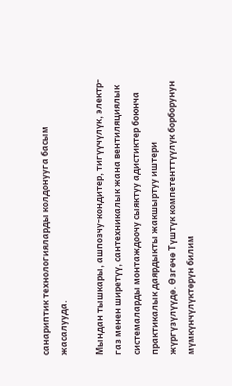санариптик технологияларды колдонууга басым жасалууда.

Мындан тышкары, ашпозчу-кондитер, тигүүчүлүк, электр-газ менен ширетүү, сантехникалык жана вентиляциялык системаларды монтаждоочу сыяктуу адистиктер боюнча практикалык даярдыкты жакшыртуу иштери жүргүзүлүүдө. Өзгөчө Түштүк компетенттүүлүк борборунун мүмкүнчүлүктөрүн билим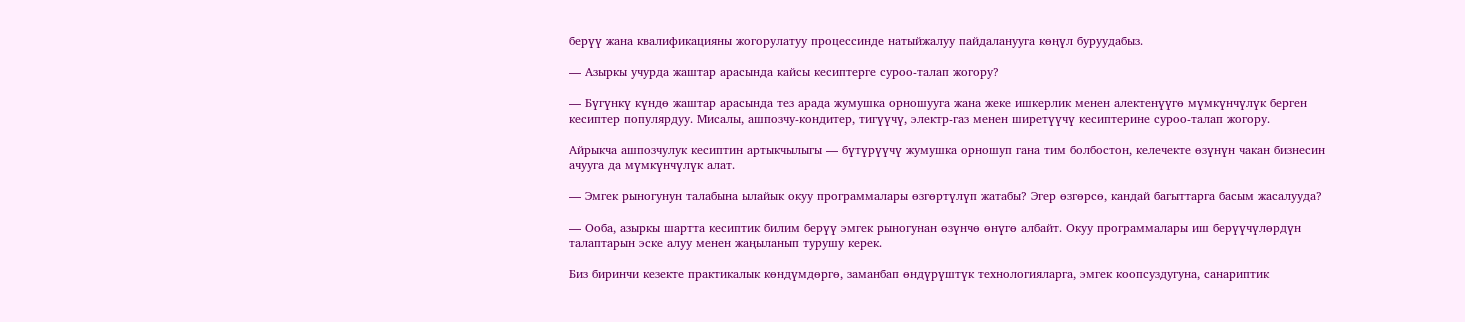берүү жана квалификацияны жогорулатуу процессинде натыйжалуу пайдаланууга көңүл буруудабыз.

— Азыркы учурда жаштар арасында кайсы кесиптерге суроо-талап жогору?

— Бүгүнкү күндө жаштар арасында тез арада жумушка орношууга жана жеке ишкерлик менен алектенүүгө мүмкүнчүлүк берген кесиптер популярдуу. Мисалы, ашпозчу-кондитер, тигүүчү, электр-газ менен ширетүүчү кесиптерине суроо-талап жогору.

Айрыкча ашпозчулук кесиптин артыкчылыгы — бүтүрүүчү жумушка орношуп гана тим болбостон, келечекте өзүнүн чакан бизнесин ачууга да мүмкүнчүлүк алат.

— Эмгек рыногунун талабына ылайык окуу программалары өзгөртүлүп жатабы? Эгер өзгөрсө, кандай багыттарга басым жасалууда?

— Ооба, азыркы шартта кесиптик билим берүү эмгек рыногунан өзүнчө өнүгө албайт. Окуу программалары иш берүүчүлөрдүн талаптарын эске алуу менен жаңыланып турушу керек.

Биз биринчи кезекте практикалык көндүмдөргө, заманбап өндүрүштүк технологияларга, эмгек коопсуздугуна, санариптик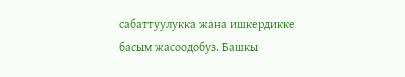сабаттуулукка жана ишкердикке басым жасоодобуз. Башкы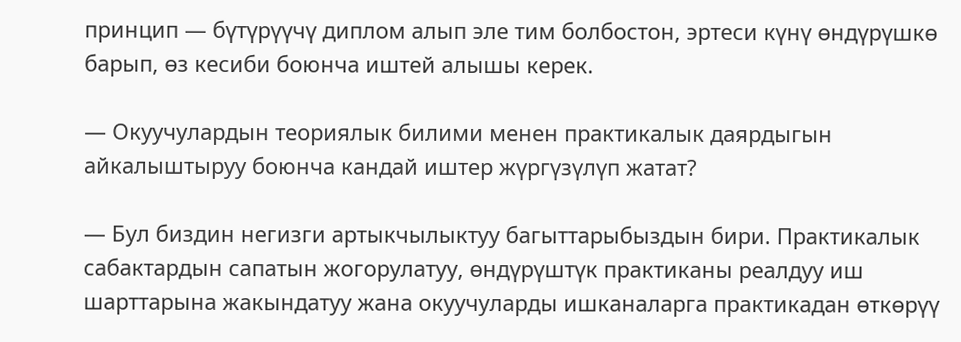принцип — бүтүрүүчү диплом алып эле тим болбостон, эртеси күнү өндүрүшкө барып, өз кесиби боюнча иштей алышы керек.

— Окуучулардын теориялык билими менен практикалык даярдыгын айкалыштыруу боюнча кандай иштер жүргүзүлүп жатат?

— Бул биздин негизги артыкчылыктуу багыттарыбыздын бири. Практикалык сабактардын сапатын жогорулатуу, өндүрүштүк практиканы реалдуу иш шарттарына жакындатуу жана окуучуларды ишканаларга практикадан өткөрүү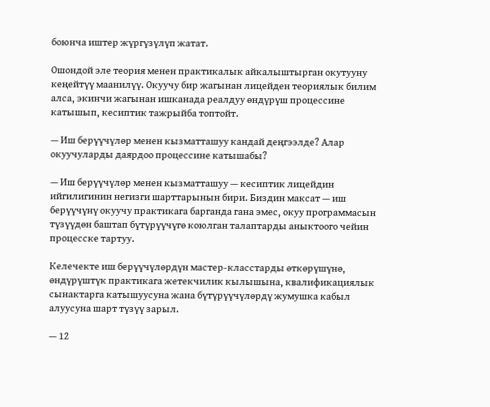боюнча иштер жүргүзүлүп жатат.

Ошондой эле теория менен практикалык айкалыштырган окутууну кеңейтүү маанилүү. Окуучу бир жагынан лицейден теориялык билим алса, экинчи жагынан ишканада реалдуу өндүрүш процессине катышып, кесиптик тажрыйба топтойт.

— Иш берүүчүлөр менен кызматташуу кандай деңгээлде? Алар окуучуларды даярдоо процессине катышабы?

— Иш берүүчүлөр менен кызматташуу — кесиптик лицейдин ийгилигинин негизги шарттарынын бири. Биздин максат — иш берүүчүнү окуучу практикага барганда гана эмес, окуу программасын түзүүдөн баштап бүтүрүүчүгө коюлган талаптарды аныктоого чейин процесске тартуу.

Келечекте иш берүүчүлөрдүн мастер-класстарды өткөрүшүнө, өндүрүштүк практикага жетекчилик кылышына, квалификациялык сынактарга катышуусуна жана бүтүрүүчүлөрдү жумушка кабыл алуусуна шарт түзүү зарыл.

— 12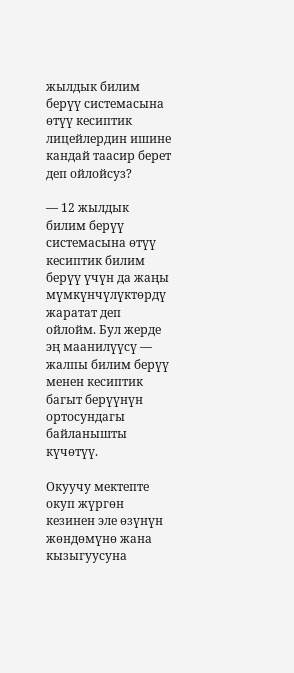жылдык билим берүү системасына өтүү кесиптик лицейлердин ишине кандай таасир берет деп ойлойсуз?

— 12 жылдык билим берүү системасына өтүү кесиптик билим берүү үчүн да жаңы мүмкүнчүлүктөрдү жаратат деп ойлойм. Бул жерде эң маанилүүсү — жалпы билим берүү менен кесиптик багыт берүүнүн ортосундагы байланышты күчөтүү.

Окуучу мектепте окуп жүргөн кезинен эле өзүнүн жөндөмүнө жана кызыгуусуна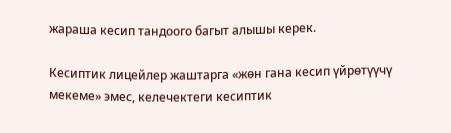жараша кесип тандоого багыт алышы керек.

Кесиптик лицейлер жаштарга «жөн гана кесип үйрөтүүчү мекеме» эмес, келечектеги кесиптик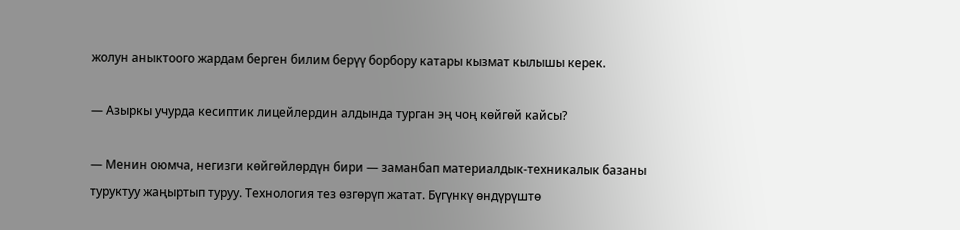жолун аныктоого жардам берген билим берүү борбору катары кызмат кылышы керек.

— Азыркы учурда кесиптик лицейлердин алдында турган эң чоң көйгөй кайсы?

— Менин оюмча, негизги көйгөйлөрдүн бири — заманбап материалдык-техникалык базаны туруктуу жаңыртып туруу. Технология тез өзгөрүп жатат. Бүгүнкү өндүрүштө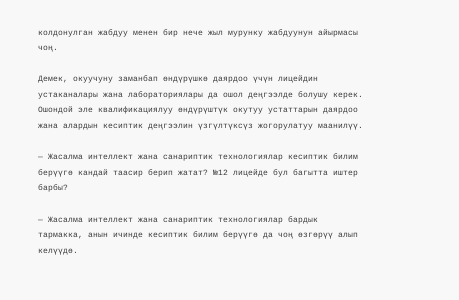колдонулган жабдуу менен бир нече жыл мурунку жабдуунун айырмасы чоң.

Демек, окуучуну заманбап өндүрүшкө даярдоо үчүн лицейдин устаканалары жана лабораториялары да ошол деңгээлде болушу керек. Ошондой эле квалификациялуу өндүрүштүк окутуу устаттарын даярдоо жана алардын кесиптик деңгээлин үзгүлтүксүз жогорулатуу маанилүү.

— Жасалма интеллект жана санариптик технологиялар кесиптик билим берүүгө кандай таасир берип жатат? №12 лицейде бул багытта иштер барбы?

— Жасалма интеллект жана санариптик технологиялар бардык тармакка, анын ичинде кесиптик билим берүүгө да чоң өзгөрүү алып келүүдө.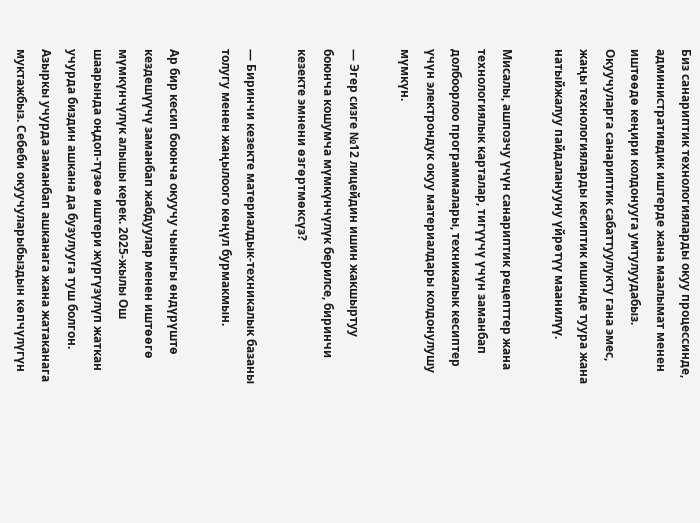Биз санариптик технологияларды окуу процессинде, административдик иштерде жана маалымат менен иштөөдө кеңири колдонууга умтулуудабыз. Окуучуларга санариптик сабаттуулукту гана эмес, жаңы технологияларды кесиптик ишинде туура жана натыйжалуу пайдаланууну үйрөтүү маанилүү.

Мисалы, ашпозчу үчүн санариптик рецепттер жана технологиялык карталар, тигүүчү үчүн заманбап долбоорлоо программалары, техникалык кесиптер үчүн электрондук окуу материалдары колдонулушу мүмкүн.

— Эгер сизге №12 лицейдин ишин жакшыртуу боюнча кошумча мүмкүнчүлүк берилсе, биринчи кезекте эмнени өзгөртмөксүз?

— Биринчи кезекте материалдык-техникалык базаны толугу менен жаңылоого көңүл бурмакмын.

Ар бир кесип боюнча окуучу чыныгы өндүрүштө кездешүүчү заманбап жабдуулар менен иштөөгө мүмкүнчүлүк алышы керек. 2025-жылы Ош шаарында оңдоп-түзөө иштери жүргүзүлүп жаткан учурда биздин ашкана да бузулууга туш болгон. Азыркы учурда заманбап ашканага жана жатаканага муктажбыз. Себеби окуучуларыбыздын көпчүлүгүн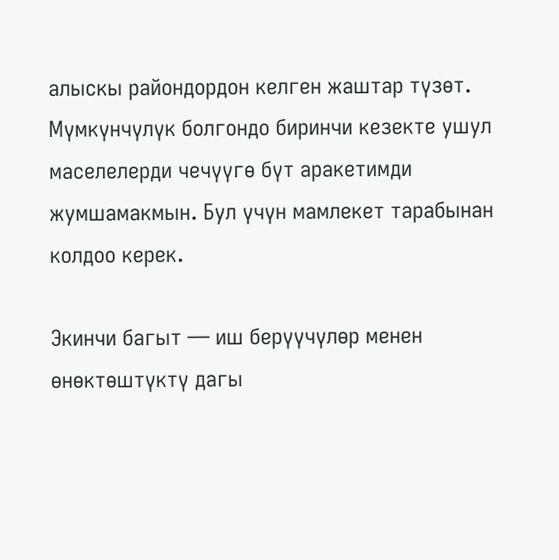алыскы райондордон келген жаштар түзөт. Мүмкүнчүлүк болгондо биринчи кезекте ушул маселелерди чечүүгө бүт аракетимди жумшамакмын. Бул үчүн мамлекет тарабынан колдоо керек.

Экинчи багыт — иш берүүчүлөр менен өнөктөштүктү дагы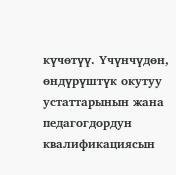күчөтүү. Үчүнчүдөн, өндүрүштүк окутуу устаттарынын жана педагогдордун квалификациясын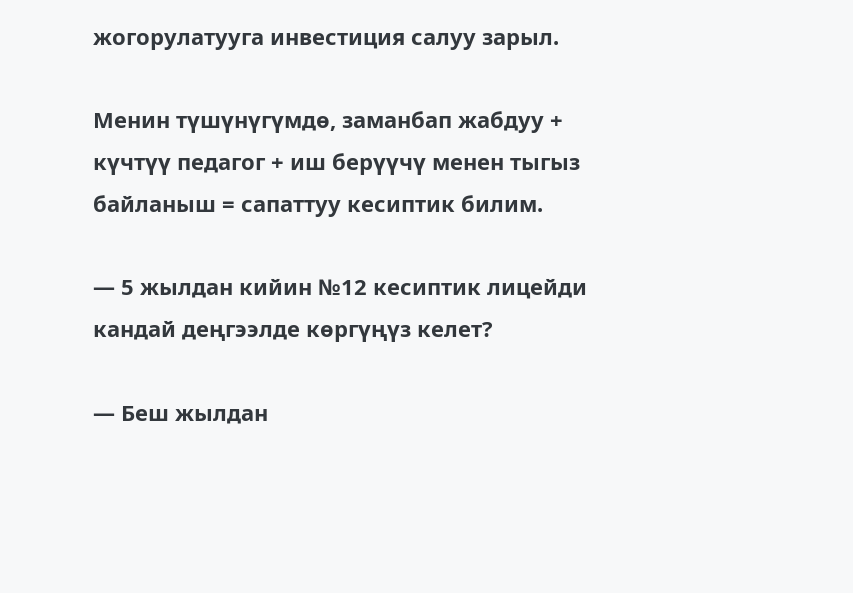жогорулатууга инвестиция салуу зарыл.

Менин түшүнүгүмдө, заманбап жабдуу + күчтүү педагог + иш берүүчү менен тыгыз байланыш = сапаттуу кесиптик билим.

— 5 жылдан кийин №12 кесиптик лицейди кандай деңгээлде көргүңүз келет?

— Беш жылдан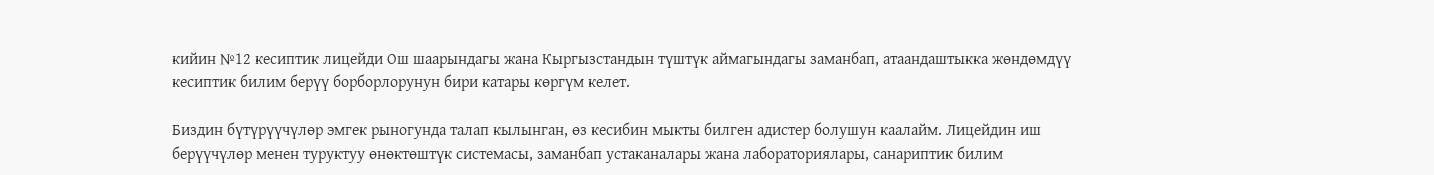кийин №12 кесиптик лицейди Ош шаарындагы жана Кыргызстандын түштүк аймагындагы заманбап, атаандаштыкка жөндөмдүү кесиптик билим берүү борборлорунун бири катары көргүм келет.

Биздин бүтүрүүчүлөр эмгек рыногунда талап кылынган, өз кесибин мыкты билген адистер болушун каалайм. Лицейдин иш берүүчүлөр менен туруктуу өнөктөштүк системасы, заманбап устаканалары жана лабораториялары, санариптик билим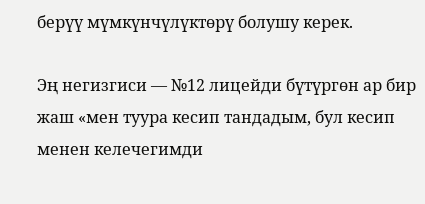берүү мүмкүнчүлүктөрү болушу керек.

Эң негизгиси — №12 лицейди бүтүргөн ар бир жаш «мен туура кесип тандадым, бул кесип менен келечегимди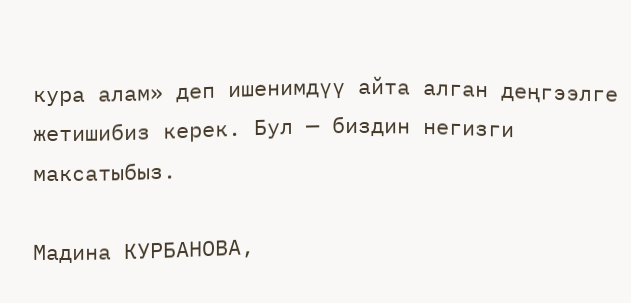кура алам» деп ишенимдүү айта алган деңгээлге жетишибиз керек. Бул — биздин негизги максатыбыз.

Мадина КУРБАНОВА,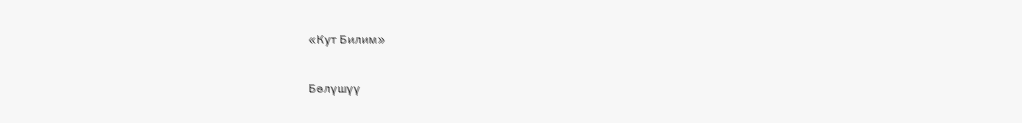«Кут Билим»

Бөлүшүү